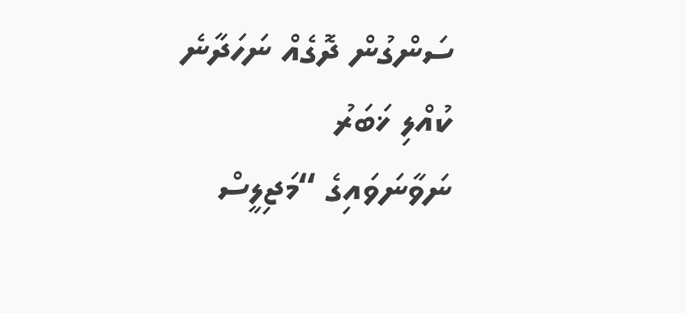ސަންގުން ދޮގެއް ނަހަދާނެ
ކުއްލި ޚަބަރު
ނަވާނަވައިގެ “މަޖިލީސް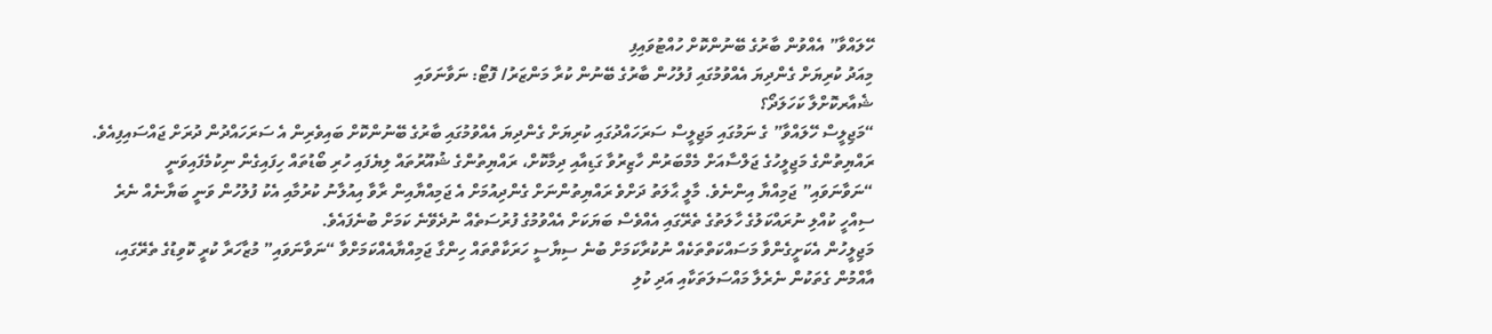ހޭލައްވާ” އެއްވުން ބާރުގެ ބޭނުންކޮށް ހުއްޓުވައިފި
މިއަދު ކުރިޔަށް ގެންދިޔަ އެއްވުމުގައި ފުލުހުން ބާރުގެ ބޭނުން ކުރާ މަންޒަރު/ ފޮޓޯ: ނަވާނަވައި
ޝެއާރކޮށްލާ ކަހަލަދޯ؟
“މަޖިލީސް ހޭލައްވާ” ގެ ނަމުގައި މަޖިލީސް ސަރަހައްދުގައި ކުރިޔަށް ގެންދިޔަ އެއްވުމުގައި ބާރުގެ ބޭނުންކޮށް ބައިވެރިން އެ ސަރަހައްދުން ދުރަށް ޖައްސައިފިއެވެ.
ރައްޔިތުންގެ މަޖިލީހުގެ ޖަލްސާއަށް މެމްބަރުން ހާޒިރުވާ ގަޑިއާއި ދިމާކޮށް، ރައްޔިތުންގެ ޝުއޫރުތައް ލިޔެފައި ހުރި ބޯޑުތައް ހިފައިގެން ނިކުމެފައިވަނީ “ނަވާނަވައި” ޖަމިއްޔާ އިންނެވެ. މާލީ ޙާލަތު ދަށްވެ ރައްޔިތުންނަށް ގެންދިއުމަށް އެ ޖަމިއްޔާއިން ރާވާ އިއުލާނު ކުރުމާއި އެކު ފުލުހުން ވަނީ ބަޔާނެއް ނެރެ ސިއްހީ ކުއްލި ނުރައްކަލުގެ ހާލަތުގެ ތެރޭގައި އެއްވެސް ބަޔަކަށް އެއްވުމުގެ ފުރުސަތެއް ނުދެވޭނެ ކަމަށް ބުނެފައެވެ.
މަޖިލީހުން އެކަށީގެންވާ މަސައްކަތްތަކެއް ނުކުރާކަމަށް ބުނެ ސިޔާސީ ހަރަކާތްތައް ހިންގާ ޖަމިއްޔާއެއްކަމަށްވާ “ނަވާނަވައި” މުޒާހަރާ ކުރީ ކޮވިޑުގެ ތެރޭގައި، އާއްމުން ގެތަކުން ނެރެލާ މައްސަލަތަކާއި އަދި ކުލި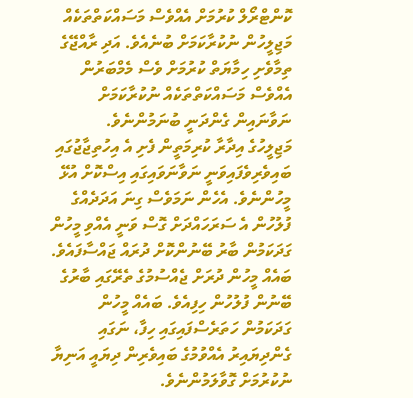ކޮންޓްރޯލް ކުރުމަށް އެއްވެސް މަސައްކަތްތަކެއް މަޖިލީހުން ނުކުރާކަމަށް ބުނެއެވެ. އަދި ރާއްޖޭގެ ތިމާވެށި ހިމާޔަތް ކުރުމަށް ވެސް މެމްބަރުން އެއްވެސް މަސައްކަތްތަކެއް ނުކުރާކަމަށް ނަވާނައިން ގެންދަނީ ބުނަމުންނެވެ.
މަޖިލީހުގެ އިދާރާ ކުރިމަތީން ފެށި އެ އިހުތިޖާޖުގައި ބައިވެރިވެފައިވަނީ ނަވާނަވައިގައި އިސްކޮށް އުޅޭ މީހުންނެވެ. އެހެން ނަމަވެސް ގިނަ އަދަދެއްގެ ފުލުހުން އެ ސަރަހައްދަށް ގޮސް ވަނީ އެއްވި މީހުން ގަދަކަމުން ބާރު ބޭނުންކޮށް ދުރައް ޖައްސާފައެވެ.
ބައެއް މީހުން ދުރަށް ޖެއްސުމުގެ ތެރޭގައި ބާރުގެ ބޭނުން ފުލުހުން ހިފިއެވެ. ބައެއް މީހުން ގަދަކަމުން ހަތަރެސްފައިގައި ހިފާ، ނަގައި ގެންދިޔައިރު އެއްވުމުގެ ބައިވެރިން ދިޔައީ އަނިޔާ ނުކުރުމަށް ގޮވާލަމުންނެވެ.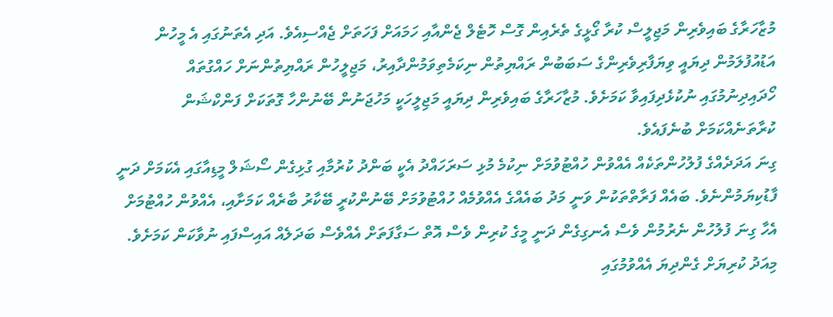މުޒާހަރާގެ ބައިވެރިން މަޖިލީސް ކުރާ ގޯޅީގެ ތެރެއިން ގޮސް ހޮޓެލް ޖެންއާއި ހަމައަށް ފަހަތަށް ޖެއްސިއެވެ. އަދި އެތަނުގައި އެ މީހުން އަޑުއުފުލަމުން ދިޔައީ ވިޔަފާރިވެރިންގެ ސަބަބުން ރައްޔިތުން ނިކަމެތިވަމުންދާއިރު، މަޖިލީހުން ރައްޔިތުންނަށް ހައްގުތައް ހޯދައިދިނުމުގައި ނުކުޅެދިފައިވާ ކަމަށެވެ. މުޒާހަރާގެ ބައިވެރިން ދިޔައީ މަޖިލީހަކީ މަހުޖަނުން ބޭނުންހާ ގޮތަކަށް ފަންކްޝަން ކުރާތަނެއްކަމަށް ބުނެފައެވެ.
ގިނަ އަދަދެއްގެ ފުލުހުންތަކެއް އެއްވުން ހުއްޓުވުމަށް ނިކުމެ މުޅި ސަރަހައްދު އެކީ ބަންދު ކުރުމާއި ގުޅިގެން ސޯޝަލް މީޑިއާގައި އެކަމަށް ދަނީ ފާޑުކިޔަމުންނެވެ. ބައެއް ފަރާތްތަކުން ވަނީ މަދު ބައެއްގެ އެއްވުމެއް ހުއްޓުވުމަށް ބޭނުންކުރީ ބޭކާރު ބާރެއް ކަމަށާއި، އެއްވުން ހުއްޓުމަށް އެހާ ގިނަ ފުލުހުން ނެރުމުން ވެސް އެނގިގެން ދަނީ މީގެ ކުރިން ވެސް އޮތް ސަގާފަތަށް އެއްވެސް ބަދަލެއް އައިސްފައި ނުވާކަން ކަމަށެވެ.
މިއަދު ކުރިޔަށް ގެންދިޔަ އެއްވުމުގައި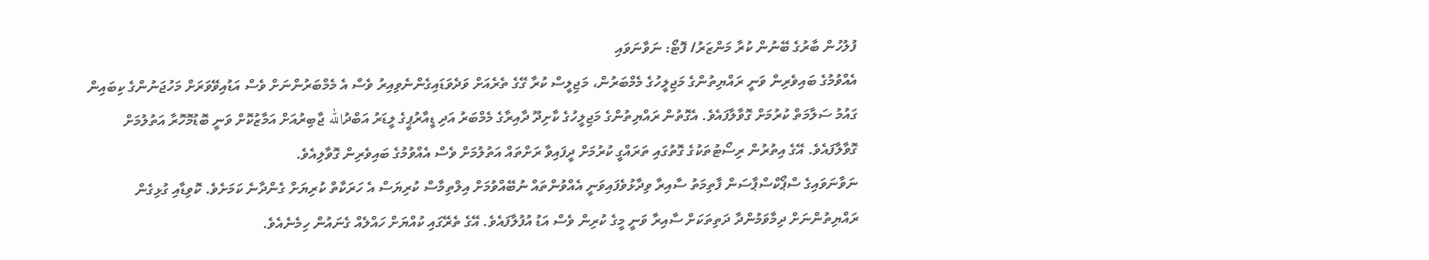ފުލުހުން ބާރުގެ ބޭނުން ކުރާ މަންޒަރު/ ފޮޓޯ: ނަވާނަވައި
އެއްވުމުގެ ބައިވެރިން ވަނީ ރައްޔިތުންގެ މަޖިލީހުގެ މެމްބަރުން، މަޖިލީސް ކުރާ ގޭގެ ތެރެއަށް ވަދެވަޑައިގެންނެވިއިރު ވެސް އެ މެމްބަރުންނަށް ވެސް އަޑުއިވޭވަރަށް މަހުޖަނުންގެ ކިބައިން ގައުމު ސަލާމަތް ކުރުމަށް ގޮވާލާފައެވެ. އެގޮތުން ރައްޔިތުންގެ މަޖިލީހުގެ ކާށިދޫ ދާއިރާގެ މެމްބަރު އަދި ޑީއާރުޕީގެ ލީޑަރު އަބްދުالله ޖާބިރުއަށް އަމާޒުކޮށް ވަނީ ބޮޑުމޮހޮރާ އަތުލުމަށް ގޮވާލާފައެވެ. އޭގެ އިތުރުން ރިސޯޓުތަކުގެ ގޮތުގައި ތަރައްގީ ކުރުމަށް ދީފައިވާ ރަށްތައް އަތުލުމަށް ވެސް އެއްވުމުގެ ބައިވެރިން ގޮވާލިއެވެ.
ނަވާނަވައިގެ ސްޕޯކްސްޕާސަން ފާތިމަތު ސާއިރާ ވިދާޅުވެފައިވަނީ އެއްވުންތައް ނުބޭއްވުމަށް އިލްތިމާސް ކުރިޔަސް އެ ހަރަކާތް ކުރިޔަށް ގެންދާނެ ކަމަށެވެ. ކޮވިޑާއި ގުޅިގެން ރައްޔިތުންނަށް ދިމާވަމުންދާ ދަތިތަކަށް ސާއިރާ ވަނީ މީގެ ކުރިން ވެސް އަޑު އުފުލާފައެވެ. އޭގެ ތެރޭގައި ކުއްޔަށް ހައްލެއް ގެނައުން ހިމެނެއެވެ.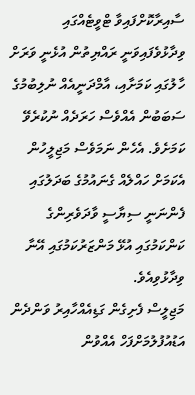ސާއިރާކޮށްފައިވާ ޓްވީޓެއްގައި ވިދާޅުވެފައިވަނީ ރައްޔިތުން އުޅެނީ ވަރަށް ހާލުގައި ކަމަށާއި، އާމްދަނީއެއް ނުލިބުމުގެ ސަބަބުން އެއްވެސް ހަރަދެއް ނުކުރެވޭ ކަމަށެވެ. އެހެން ނަމަވެސް މަޖިލީހުން އެކަމަށް ހައްލެއް ގެނައުމުގެ ބަދަލުގައި ފެންނަނީ ސިޔާސީ ވާދަވެރިންގެ ކަންކަމުގައި އުޅޭ މަންޒަރުކަމުގައި އޭނާ ވިދާޅުވިއެވެ.
މަޖިލީސް ފެށިގެން ގަޑިއެއްހާއިރު ވަންދެން އަޑުއުފުލުމަށްފަހް އެއްވުން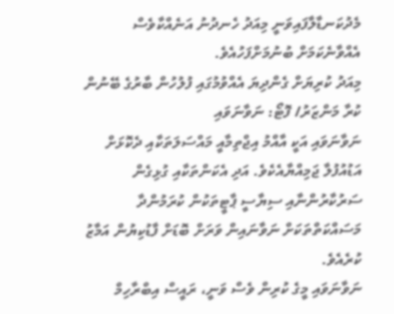މެދުކަނޑާލާފައިވަނީ މިއަދު ހެނދުނު އަނެއްކާވެސް އެއްވާނެކަމަށް ބުނުމަށްފަހުއެވެ.
މިއަދު ކުރިޔަށް ގެންދިޔަ އެއްވުމުގައި ފުލުހުން ބާރުގެ ބޭނުން ކުރާ މަންޒަރު/ ފޮޓޯ: ނަވާނަވައި
ނަވާނަވައި އަކީ އާއްމު އިޖްތިމާއީ މައްސަލަތަކާއި ދެކޮޅަށް އަޑުއުފުލާ ޖަމިއްޔާއެކެވެ. އަދި އެކަންތަކާއި ގުޅިގެން ސަރުކާރުންނާއި ސިޔާސީ ޕާޓީތަކުން ކުރަމުންދާ މަސައްކަތްތަކަށް ނަވާނައިން ވަރަށް ބޮޑަށް ފާޑުކިޔުން އަމާޒު ކުރެއެވެ.
ނަވާނަވައި މީގެ ކުރިން ވެސް ވަނީ، ރައީސް އިބްރާހިމް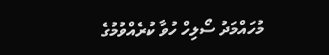މުހައްމަދު ސޯލިހް ހުވާ ކުރެއްވުމުގެ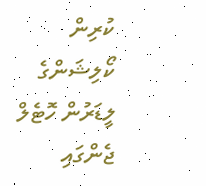ކުރިން ކޯލިޝަންގެ ލީޑަރުން ހޮޓެލް ޖެންގައި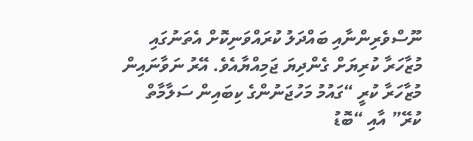ނޫސްވެރިންނާއި ބައްދަލު ކުރައްވަނިކޮށް އެތަނުގައި މުޒާހަރާ ކުރިޔަށް ގެންދިޔަ ޖަމިއްޔާއެވެ. އޭރު ނަވާނައިން މުޒާހަރާ ކުރީ “ގައުމު މަހުޖަނުންގެ ކިބައިން ސަލާމާތް ކުރޭ” އާއި “ބޮޑު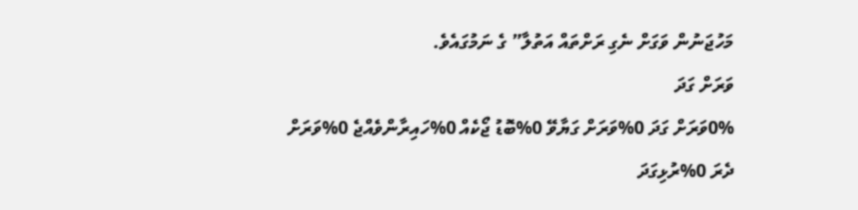މަހުޖަނުން ވަގަށް ނެގި ރަށްތައް އަތުލާ” ގެ ނަމުގައެވެ.
ވަރަށް ގަދަ
0%ވަރަށް ގަދަ 0%ވަރަށް ގަޔާވޭ 0%ބޮޑު ޖޯކެއް 0%ހައިރާންވެއްޖެ 0%ވަރަށް ދެރަ 0%ރުޅިގަދަ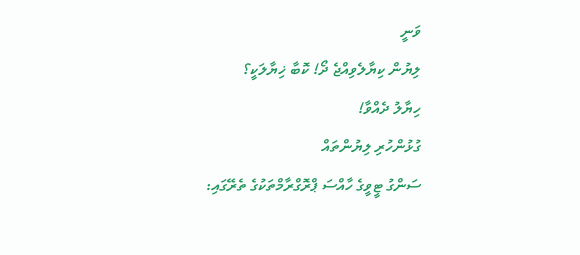ވަނީ
ލިޔުން ކިޔާލެވިއްޖެ ދޯ! ކޮބާ ޚިޔާލަކީ؟
ހިޔާލު ދެއްވާ!
ގުޅުންހުރި ލިޔުންތައް
ސަންގު ޓީވީގެ ހާއްސަ ޕްރޮގްރާމްތަކުގެ ތެރޭގައި: